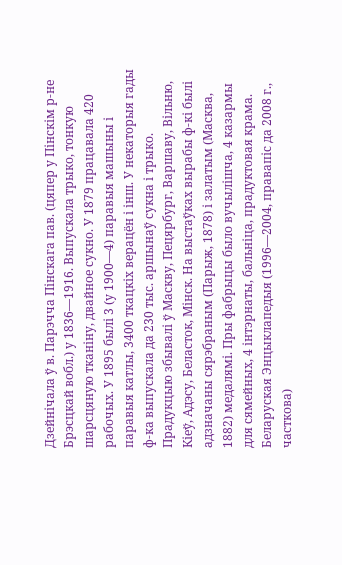Дзейнічала ў в. Парэчча Пінскага пав. (цяпер у Пінскім р-не Брэсцкай вобл.) у 1836—1916. Выпускала трыко, тонкую шарсцяную тканіну, двайное сукно. У 1879 працавала 420 рабочых. У 1895 былі 3 (у 1900—4) паравыя машыны і паравыя катлы, 3400 ткацкіх верацён і інш. У некаторыя гады ф-ка выпускала да 230 тыс. аршынаў сукна і трыко. Прадукцыю збывалі ў Маскву, Пецярбург, Варшаву, Вільню, Кіеў, Адэсу, Беласток, Мінск. На выстаўках вырабы ф-кі былі адзначаны сярэбраным (Парыж, 1878) і залатым (Масква, 1882) медалямі. Пры фабрыцы было вучылішча, 4 казармы для сямейных, 4 інтэрнаты, бальніца, прадуктовая крама.
Беларуская Энцыклапедыя (1996—2004, правапіс да 2008 г., часткова)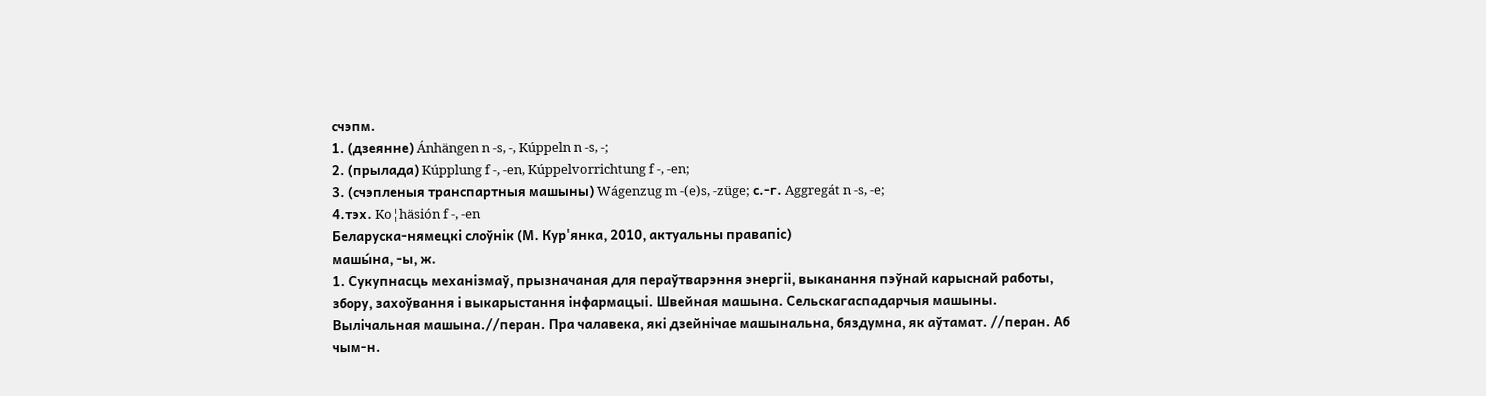счэпм.
1. (дзеянне) Ánhängen n -s, -, Kúppeln n -s, -;
2. (прылада) Kúpplung f -, -en, Kúppelvorrichtung f -, -en;
3. (счэпленыя транспартныя машыны) Wágenzug m -(e)s, -züge; с.-г. Aggregát n -s, -e;
4.тэх. Ko¦häsión f -, -en
Беларуска-нямецкі слоўнік (М. Кур'янка, 2010, актуальны правапіс)
машы́на, ‑ы, ж.
1. Сукупнасць механізмаў, прызначаная для пераўтварэння энергіі, выканання пэўнай карыснай работы, збору, захоўвання і выкарыстання інфармацыі. Швейная машына. Сельскагаспадарчыя машыны. Вылічальная машына.//перан. Пра чалавека, які дзейнічае машынальна, бяздумна, як аўтамат. //перан. Аб чым‑н.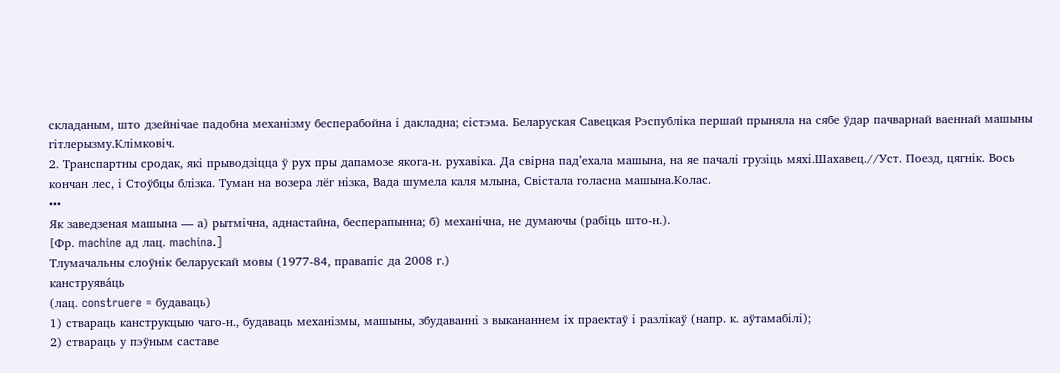складаным, што дзейнічае падобна механізму бесперабойна і дакладна; сістэма. Беларуская Савецкая Рэспубліка першай прыняла на сябе ўдар пачварнай ваеннай машыны гітлерызму.Клімковіч.
2. Транспартны сродак, які прыводзіцца ў рух пры дапамозе якога‑н. рухавіка. Да свірна пад’ехала машына, на яе пачалі грузіць мяхі.Шахавец.//Уст. Поезд, цягнік. Вось кончан лес, і Стоўбцы блізка. Туман на возера лёг нізка, Вада шумела каля млына, Свістала голасна машына.Колас.
•••
Як заведзеная машына — а) рытмічна, аднастайна, бесперапынна; б) механічна, не думаючы (рабіць што‑н.).
[Фр. machine ад лац. machina.]
Тлумачальны слоўнік беларускай мовы (1977-84, правапіс да 2008 г.)
канструява́ць
(лац. construere = будаваць)
1) ствараць канструкцыю чаго-н., будаваць механізмы, машыны, збудаванні з выкананнем іх праектаў і разлікаў (напр. к. аўтамабілі);
2) ствараць у пэўным саставе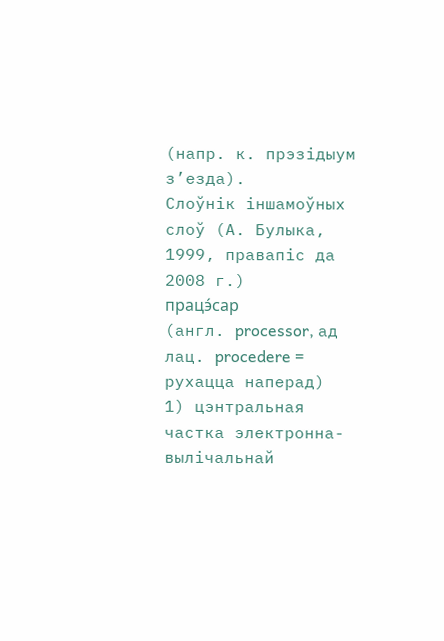(напр. к. прэзідыум з’езда).
Слоўнік іншамоўных слоў (А. Булыка, 1999, правапіс да 2008 г.)
працэ́сар
(англ. processor, ад лац. procedere = рухацца наперад)
1) цэнтральная частка электронна-вылічальнай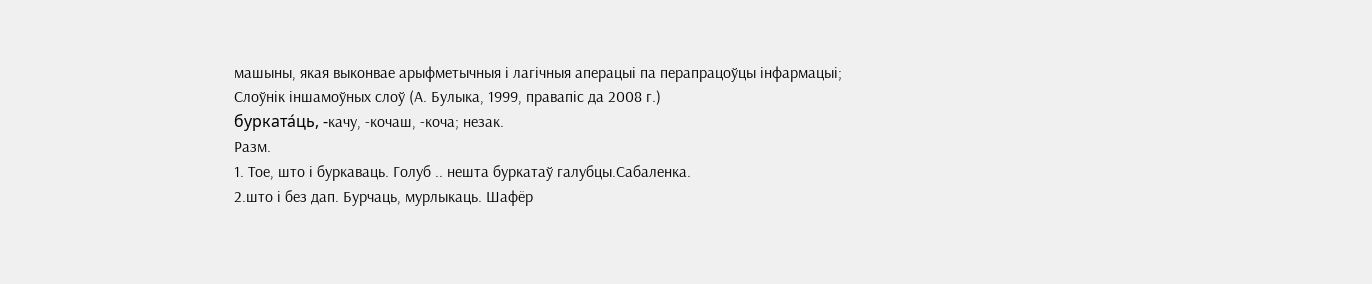машыны, якая выконвае арыфметычныя і лагічныя аперацыі па перапрацоўцы інфармацыі;
Слоўнік іншамоўных слоў (А. Булыка, 1999, правапіс да 2008 г.)
бурката́ць, ‑качу, ‑кочаш, ‑коча; незак.
Разм.
1. Тое, што і буркаваць. Голуб .. нешта буркатаў галубцы.Сабаленка.
2.што і без дап. Бурчаць, мурлыкаць. Шафёр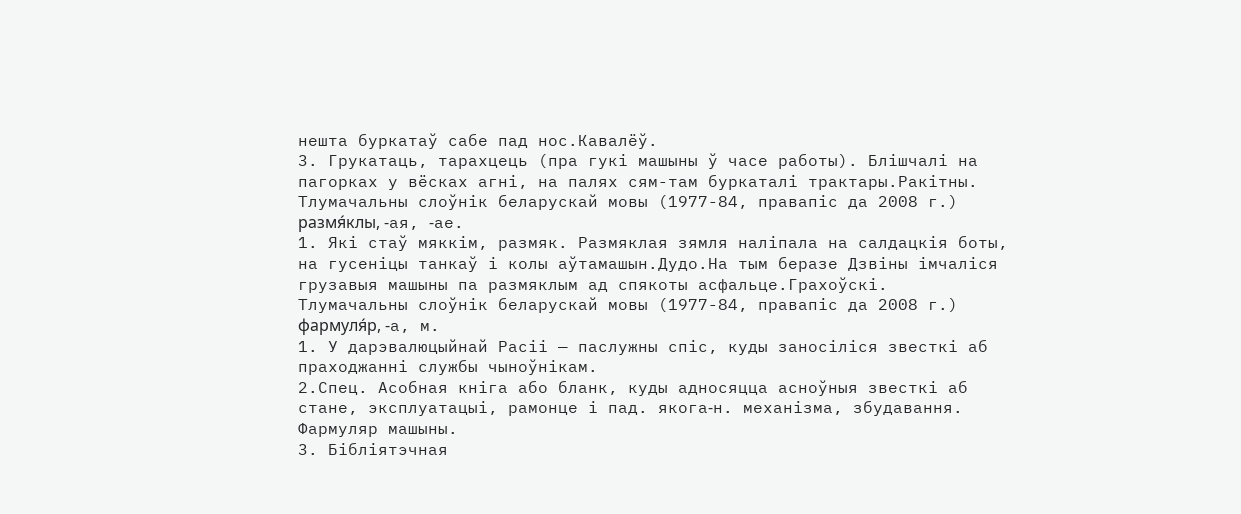нешта буркатаў сабе пад нос.Кавалёў.
3. Грукатаць, тарахцець (пра гукі машыны ў часе работы). Блішчалі на пагорках у вёсках агні, на палях сям-там буркаталі трактары.Ракітны.
Тлумачальны слоўнік беларускай мовы (1977-84, правапіс да 2008 г.)
размя́клы, ‑ая, ‑ае.
1. Які стаў мяккім, размяк. Размяклая зямля наліпала на салдацкія боты, на гусеніцы танкаў і колы аўтамашын.Дудо.На тым беразе Дзвіны імчаліся грузавыя машыны па размяклым ад спякоты асфальце.Грахоўскі.
Тлумачальны слоўнік беларускай мовы (1977-84, правапіс да 2008 г.)
фармуля́р, ‑а, м.
1. У дарэвалюцыйнай Расіі — паслужны спіс, куды заносіліся звесткі аб праходжанні службы чыноўнікам.
2.Спец. Асобная кніга або бланк, куды адносяцца асноўныя звесткі аб стане, эксплуатацыі, рамонце і пад. якога‑н. механізма, збудавання. Фармуляр машыны.
3. Бібліятэчная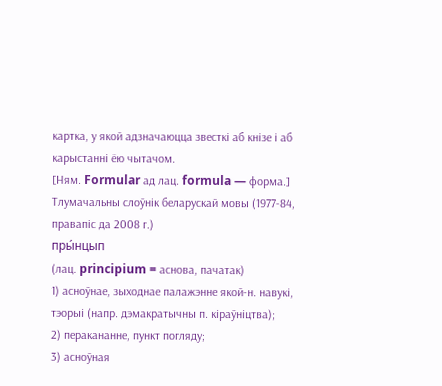картка, у якой адзначаюцца звесткі аб кнізе і аб карыстанні ёю чытачом.
[Ням. Formular ад лац. formula — форма.]
Тлумачальны слоўнік беларускай мовы (1977-84, правапіс да 2008 г.)
пры́нцып
(лац. principium = аснова, пачатак)
1) асноўнае, зыходнае палажэнне якой-н. навукі, тэорыі (напр. дэмакратычны п. кіраўніцтва);
2) перакананне, пункт погляду;
3) асноўная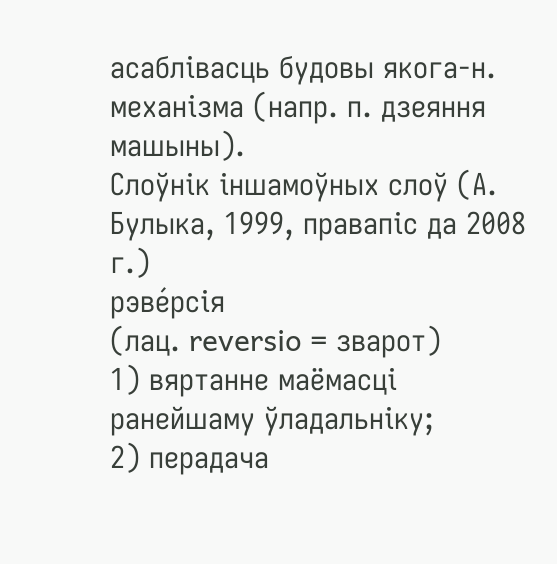асаблівасць будовы якога-н. механізма (напр. п. дзеяння машыны).
Слоўнік іншамоўных слоў (А. Булыка, 1999, правапіс да 2008 г.)
рэве́рсія
(лац. reversio = зварот)
1) вяртанне маёмасці ранейшаму ўладальніку;
2) перадача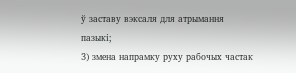ў заставу вэксаля для атрымання пазыкі;
3) змена напрамку руху рабочых частак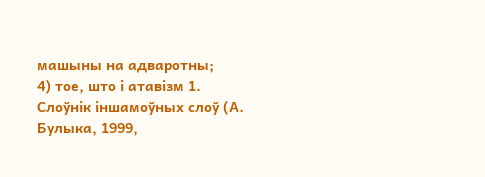машыны на адваротны;
4) тое, што і атавізм 1.
Слоўнік іншамоўных слоў (А. Булыка, 1999,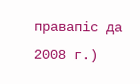правапіс да 2008 г.)